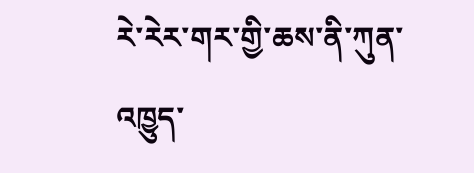རེ་རེར་གར་གྱི་ཆས་ནི་ཀུན་འཁྱུད་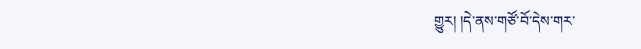གྱུར། །དེ་ནས་གཙོ་བོ་དེས་གར་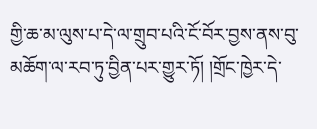གྱི་ཆ་མ་ལུས་པ་དེ་ལ་གྲུབ་པའི་ངོ་བོར་བྱས་ནས་བུ་མཆོག་ལ་རབ་ཏུ་བྱིན་པར་གྱུར་ཏོ། །གྲོང་ཁྱེར་དེ་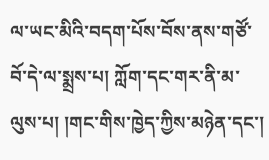ལ་ཡང་མིའི་བདག་པོས་བོས་ནས་གཙོ་བོ་དེ་ལ་སྨྲས་པ། ཀློག་དང་གར་ནི་མ་ལུས་པ། །གང་གིས་ཁྱེད་ཀྱིས་མཉེན་དང་།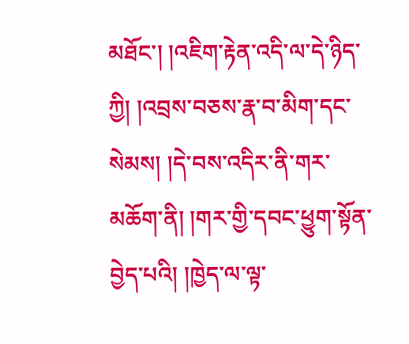མཐོང་། །འཇིག་རྟེན་འདི་ལ་དེ་ཉིད་ཀྱི། །འབྲས་བཅས་རྣ་བ་མིག་དང་སེམས། །དེ་བས་འདིར་ནི་གར་མཆོག་ནི། །གར་གྱི་དབང་ཕྱུག་སྟོན་བྱེད་པའི། །ཁྱེད་ལ་ལྟ་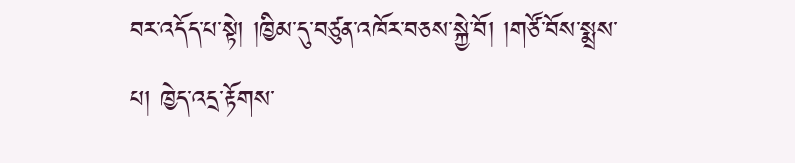བར་འདོད་པ་སྟེ། །ཁྱིམ་དུ་བཙུན་འཁོར་བཅས་སྐྱེ་བོ། །གཙོ་བོས་སྨྲས་པ། ཁྱེད་འདྲ་རྟོགས་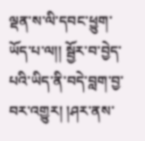ལྡན་ས་ལི་དབང་ཕྱུག་ཡོད་པ་ལ།། སྦྱོར་བ་བྱེད་པའི་ཡིད་ནི་བདེ་བླག་བྱ་བར་འགྱུར། །ཤར་ནས་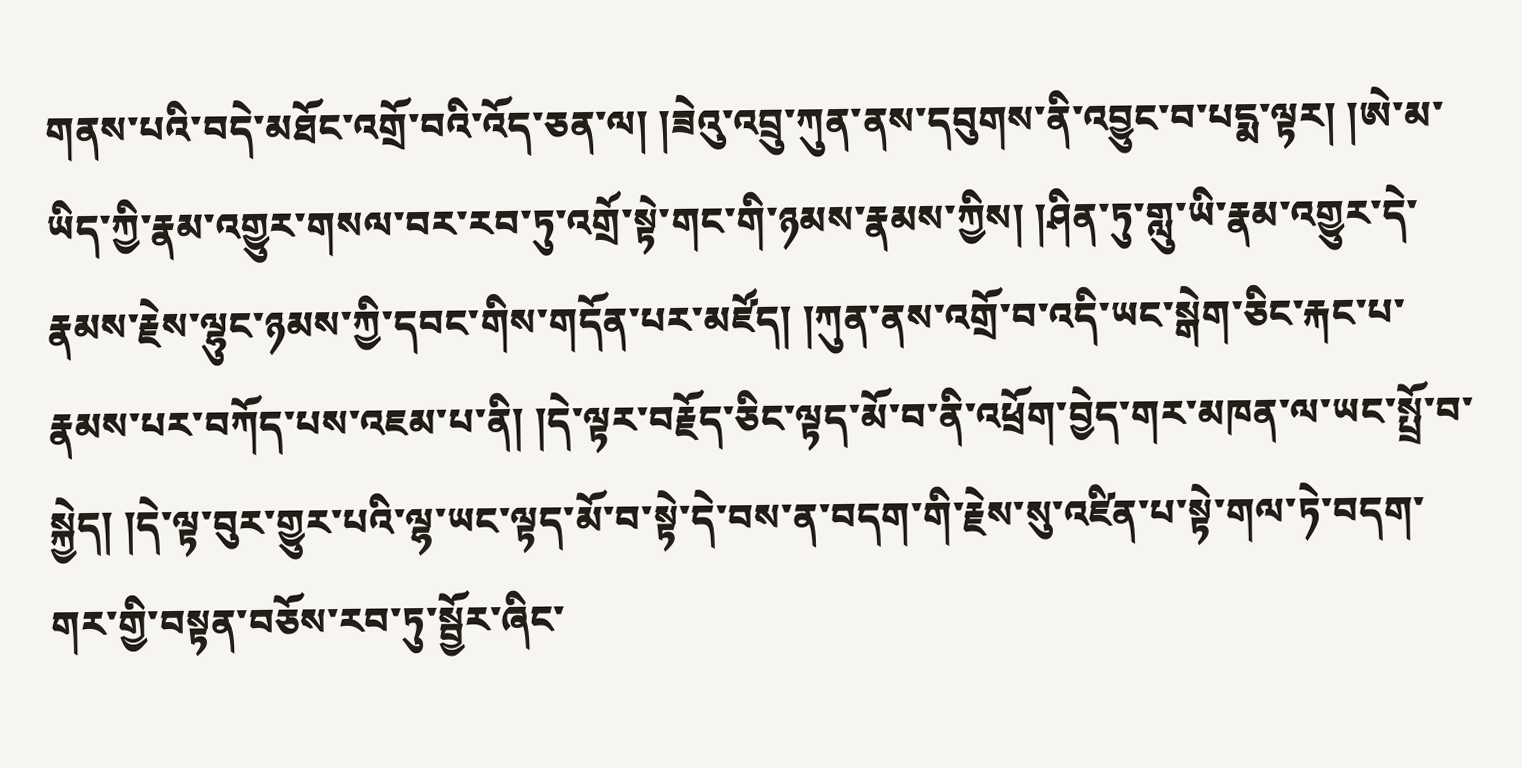གནས་པའི་བདེ་མཐོང་འགྲོ་བའི་འོད་ཅན་ལ། །ཟེའུ་འབྲུ་ཀུན་ནས་དབུགས་ནི་འབྱུང་བ་པདྨ་ལྟར། །ཨེ་མ་ཡིད་ཀྱི་རྣམ་འགྱུར་གསལ་བར་རབ་ཏུ་འགྲོ་སྟེ་གང་གི་ཉམས་རྣམས་ཀྱིས། །ཤིན་ཏུ་གླུ་ཡི་རྣམ་འགྱུར་དེ་རྣམས་རྗེས་ལྷུང་ཉམས་ཀྱི་དབང་གིས་གདོན་པར་མཛོད། །ཀུན་ནས་འགྲོ་བ་འདི་ཡང་སྒེག་ཅིང་རྐང་པ་རྣམས་པར་བཀོད་པས་འཇམ་པ་ནི། །དེ་ལྟར་བརྗོད་ཅིང་ལྟད་མོ་བ་ནི་འཕྲོག་བྱེད་གར་མཁན་ལ་ཡང་སྤྲོ་བ་སྐྱེད། །དེ་ལྟ་བུར་གྱུར་པའི་ལྷ་ཡང་ལྟད་མོ་བ་སྟེ་དེ་བས་ན་བདག་གི་རྗེས་སུ་འཛིན་པ་སྟེ་གལ་ཏེ་བདག་གར་གྱི་བསྟན་བཅོས་རབ་ཏུ་སྦྱོར་ཞིང་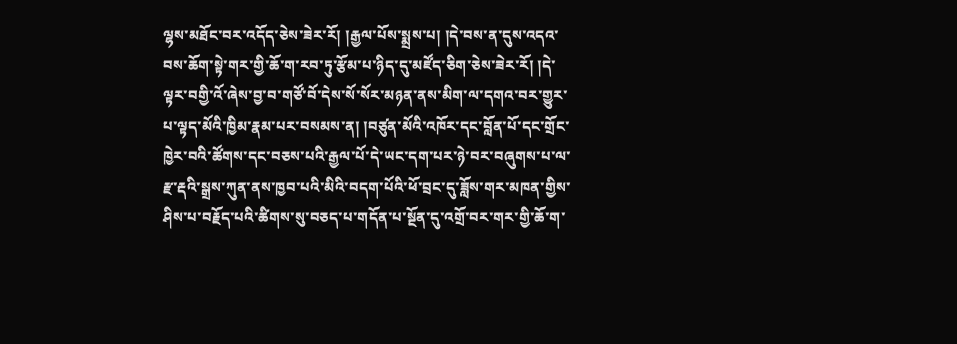ལྷས་མཐོང་བར་འདོད་ཅེས་ཟེར་རོ། །རྒྱལ་པོས་སྨྲས་པ། །དེ་བས་ན་དུས་འདའ་བས་ཆོག་སྟེ་གར་གྱི་ཆོ་ག་རབ་ཏུ་རྩོམ་པ་ཉིད་དུ་མཛོད་ཅིག་ཅེས་ཟེར་རོ། །དེ་ལྟར་བགྱི་འོ་ཞེས་བྱ་བ་གཙོ་བོ་དེས་སོ་སོར་མཉན་ནས་མིག་ལ་དགའ་བར་གྱུར་པ་ལྟད་མོའི་ཁྱིམ་རྣམ་པར་བསམས་ན། །བཙུན་མོའི་འཁོར་དང་བློན་པོ་དང་གྲོང་ཁྱེར་བའི་ཚོགས་དང་བཅས་པའི་རྒྱལ་པོ་དེ་ཡང་དག་པར་ཉེ་བར་བཞུགས་པ་ལ་རྫ་རྡའི་སྒྲས་ཀུན་ནས་ཁྱབ་པའི་མིའི་བདག་པོའི་ཕོ་བྲང་དུ་ཟློས་གར་མཁན་གྱིས་ཤིས་པ་བརྗོད་པའི་ཚིགས་སུ་བཅད་པ་གདོན་པ་སྔོན་དུ་འགྲོ་བར་གར་གྱི་ཆོ་ག་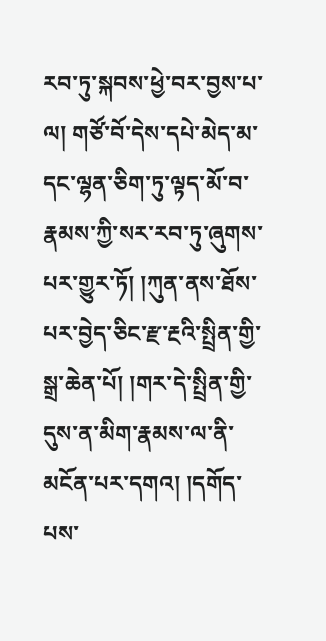རབ་ཏུ་སྐབས་ཕྱེ་བར་བྱས་པ་ལ། གཙོ་བོ་དེས་དཔེ་མེད་མ་དང་ལྷན་ཅིག་ཏུ་ལྟད་མོ་བ་རྣམས་ཀྱི་སར་རབ་ཏུ་ཞུགས་པར་གྱུར་ཏོ། །ཀུན་ནས་ཐོས་པར་བྱེད་ཅིང་རྫ་རྔའི་སྤྲིན་གྱི་སྒྲ་ཆེན་པོ། །གར་དེ་སྤྲིན་གྱི་དུས་ན་མིག་རྣམས་ལ་ནི་མངོན་པར་དགའ། །དགོད་པས་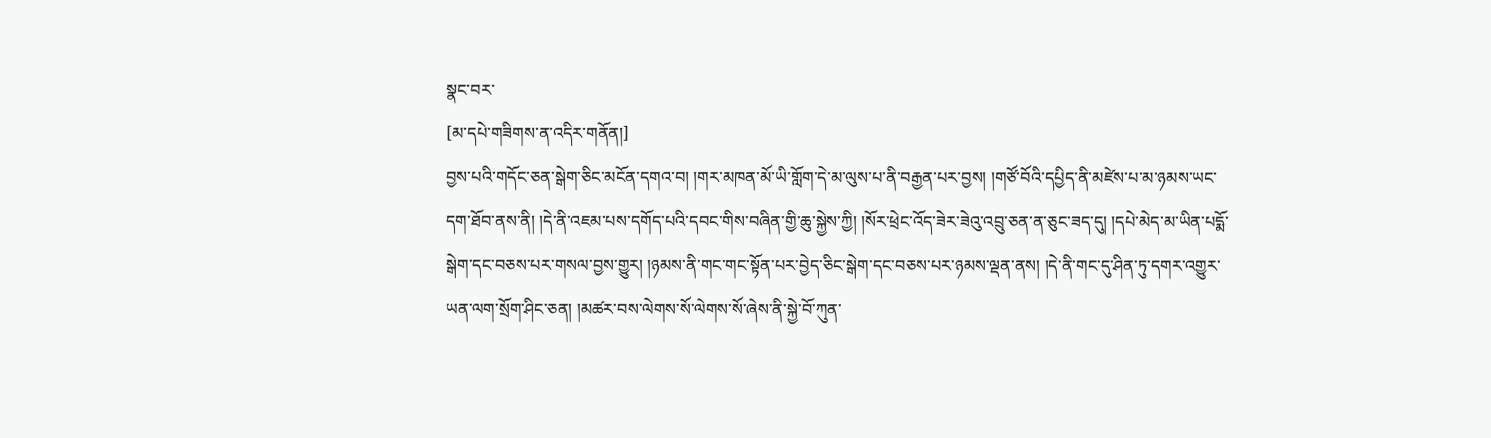སྣང་བར་
[མ་དཔེ་གཟིགས་ན་འདིར་གནོན།]
བྱས་པའི་གདོང་ཅན་སྒེག་ཅིང་མངོན་དགའ་བ། །གར་མཁན་མོ་ཡི་གློག་དེ་མ་ལུས་པ་ནི་བརྒྱན་པར་བྱས། །གཙོ་བོའི་དཔྱིད་ནི་མཛེས་པ་མ་ཉམས་ཡང་དག་ཐོབ་ནས་ནི། །དེ་ནི་འཇམ་པས་དགོད་པའི་དབང་གིས་བཞིན་གྱི་ཆུ་སྐྱེས་ཀྱི། །སོར་ཕྲེང་འོད་ཟེར་ཟེའུ་འབྲུ་ཅན་ན་ཅུང་ཟད་དུ། །དཔེ་མེད་མ་ཡིན་པདྨོ་སྒེག་དང་བཅས་པར་གསལ་བྱས་གྱུར། །ཉམས་ནི་གང་གང་སྟོན་པར་བྱེད་ཅིང་སྒེག་དང་བཅས་པར་ཉམས་ལྡན་ནས། །དེ་ནི་གང་དུ་ཤིན་ཏུ་དགར་འགྱུར་ཡན་ལག་སྲོག་ཤིང་ཅན། །མཚར་བས་ལེགས་སོ་ལེགས་སོ་ཞེས་ནི་སྐྱེ་བོ་ཀུན་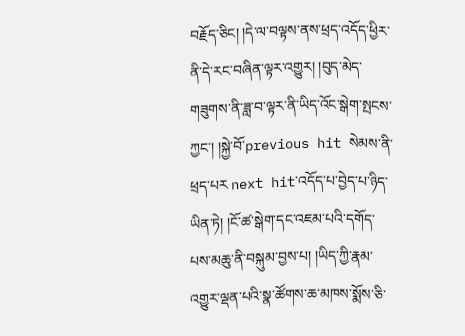བརྗོད་ཅིང། །དེ་ལ་བལྟས་ནས་ཕྲད་འདོད་ཕྱིར་ནི་དེ་རང་བཞིན་ལྟར་འགྱུར། །བུད་མེད་གཟུགས་ནི་ཟླ་བ་ལྟར་ནི་ཡིད་འོང་སྒེག་སྤངས་ཀྱང་། །སྐྱེ་བོ་previous hit སེམས་ནི་ཕྲད་པར next hit་འདོད་པ་བྱེད་པ་ཉིད་ཡིན་ཏེ། །ངོ་ཚ་སྒེག་དང་འཇམ་པའི་དགོད་པས་མཆུ་ནི་བསྐུམ་བྱས་པ། །ཡིད་ཀྱི་རྣམ་འགྱུར་ལྡན་པའི་སྣ་ཚོགས་ཆ་མཁས་སྨོས་ཅི་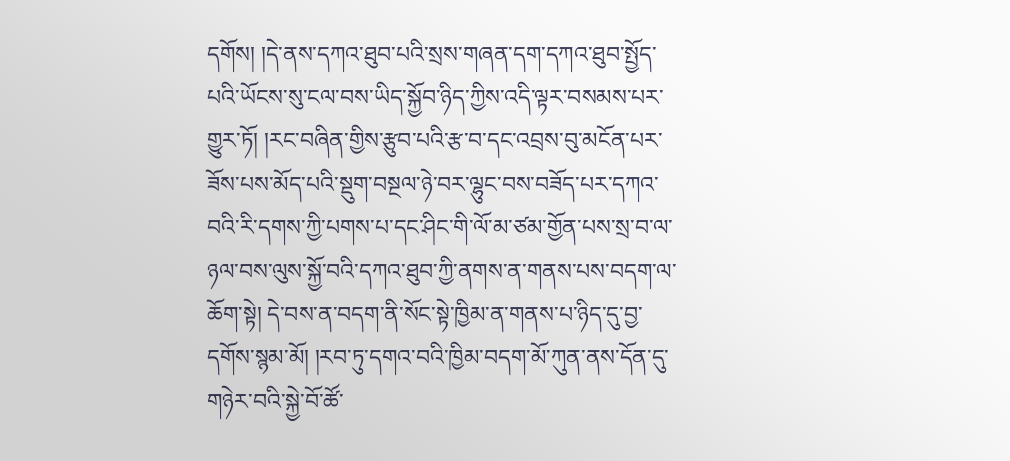དགོས། །དེ་ནས་དཀའ་ཐུབ་པའི་སྲས་གཞན་དག་དཀའ་ཐུབ་སྤྱོད་པའི་ཡོངས་སུ་ངལ་བས་ཡིད་སྐྱོབ་ཉིད་ཀྱིས་འདི་ལྟར་བསམས་པར་གྱུར་ཏོ། །རང་བཞིན་གྱིས་རྩུབ་པའི་རྩ་བ་དང་འབྲས་བུ་མངོན་པར་ཟོས་པས་མོད་པའི་སྡུག་བསྔལ་ཉེ་བར་ལྷུང་བས་བཟོད་པར་དཀའ་བའི་རི་དགས་ཀྱི་པགས་པ་དང་ཤིང་གི་ལོ་མ་ཙམ་གྱོན་པས་སྲ་བ་ལ་ཉལ་བས་ལུས་སྐྱོ་བའི་དཀའ་ཐུབ་ཀྱི་ནགས་ན་གནས་པས་བདག་ལ་ཆོག་སྟེ། དེ་བས་ན་བདག་ནི་སོང་སྟེ་ཁྱིམ་ན་གནས་པ་ཉིད་དུ་བྱ་དགོས་སྙམ་མོ། །རབ་ཏུ་དགའ་བའི་ཁྱིམ་བདག་མོ་ཀུན་ནས་དོན་དུ་གཉེར་བའི་སྐྱེ་བོ་ཚོ་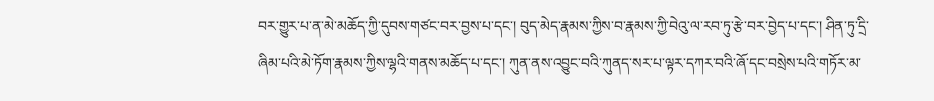བར་གྱུར་པ་ན་མེ་མཆོད་ཀྱི་དུབས་གཙང་བར་བྱས་པ་དང་། བུད་མེད་རྣམས་ཀྱིས་བ་རྣམས་ཀྱི་བེའུ་ལ་རབ་ཏུ་རྩེ་བར་བྱེད་པ་དང་། ཤིན་ཏུ་དྲི་ཞིམ་པའི་མེ་ཏོག་རྣམས་ཀྱིས་ལྷའི་གནས་མཆོད་པ་དང་། ཀུན་ནས་འབྱུང་བའི་ཀུནད་སར་པ་ལྟར་དཀར་བའི་ཞོ་དང་བསྲེས་པའི་གཏོར་མ་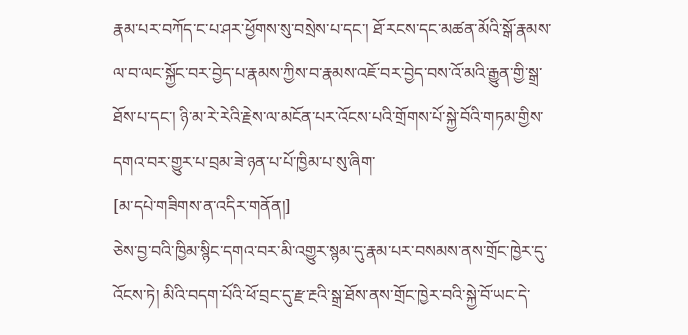རྣམ་པར་བཀོད་ང་པ་ཤར་ཕྱོགས་སུ་བསྲེས་པ་དང་། ཐོ་རངས་དང་མཚན་མོའི་སྒོ་རྣམས་ལ་བ་ལང་སྐྱོང་བར་བྱེད་པ་རྣམས་ཀྱིས་བ་རྣམས་འཇོ་བར་བྱེད་བས་འོ་མའི་རྒྱུན་གྱི་སྒྲ་ཐོས་པ་དང་། ཉི་མ་རེ་རེའི་རྗེས་ལ་མངོན་པར་འོངས་པའི་གྲོགས་པོ་སྐྱེ་བོའི་གཏམ་གྱིས་དགའ་བར་གྱུར་པ་བྲམ་ཟེ་ཉན་པ་པོ་ཁྱིམ་པ་སུ་ཞིག་
[མ་དཔེ་གཟིགས་ན་འདིར་གནོན།]
ཅེས་བྱ་བའི་ཁྱིམ་སྙིང་དགའ་བར་མི་འགྱུར་སྙམ་དུ་རྣམ་པར་བསམས་ནས་གྲོང་ཁྱེར་དུ་འོངས་ཏེ། མིའི་བདག་པོའི་ཕོ་བྲང་དུ་རྫ་རྔའི་སྒྲ་ཐོས་ནས་གྲོང་ཁྱེར་བའི་སྐྱེ་བོ་ཡང་དེ་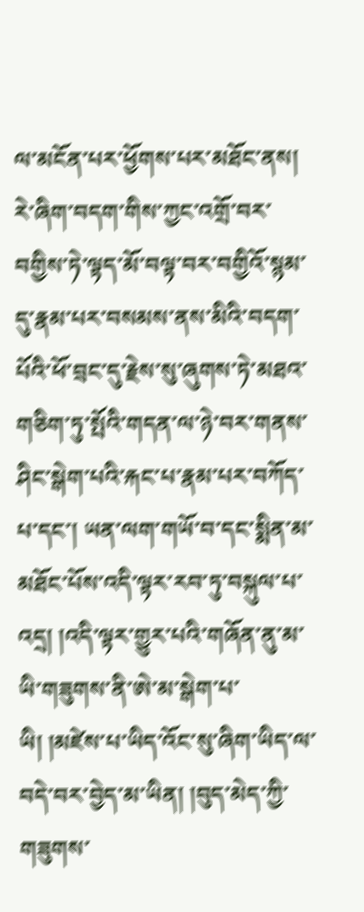ལ་མངོན་པར་ཕྱོགས་པར་མཐོང་ནས། རེ་ཞིག་བདག་གིས་ཀྱང་འགྲོ་བར་བགྱིས་ཏེ་ལྟད་མོ་བལྟ་བར་བགྱིའོ་སྙམ་དུ་རྣམ་པར་བསམས་ནས་མིའི་བདག་པོའི་ཕོ་བྲང་དུ་རྗེས་སུ་ཞུགས་ཏེ་མཐའ་གཅིག་ཏུ་སྤོའི་གདན་ལ་ཉེ་བར་གནས་ཤིང་སྒེག་པའི་རྐང་པ་རྣམ་པར་བཀོད་པ་དང་། ཡན་ལག་གཡོ་བ་དང་སྨིན་མ་མཐོང་པོས་འདི་ལྟར་རབ་ཏུ་བསྐུལ་པ་འདྲ། །འདི་ལྟར་གྱུར་པའི་གཞོན་ནུ་མ་ཡི་གཟུགས་ནི་ཨེ་མ་སྒེག་པ་ཡི། །མཛེས་པ་ཡིད་འོང་སུ་ཞིག་ཡིད་ལ་བདེ་བར་བྱེད་མ་ཡིན། །བུད་མེད་ཀྱི་གཟུགས་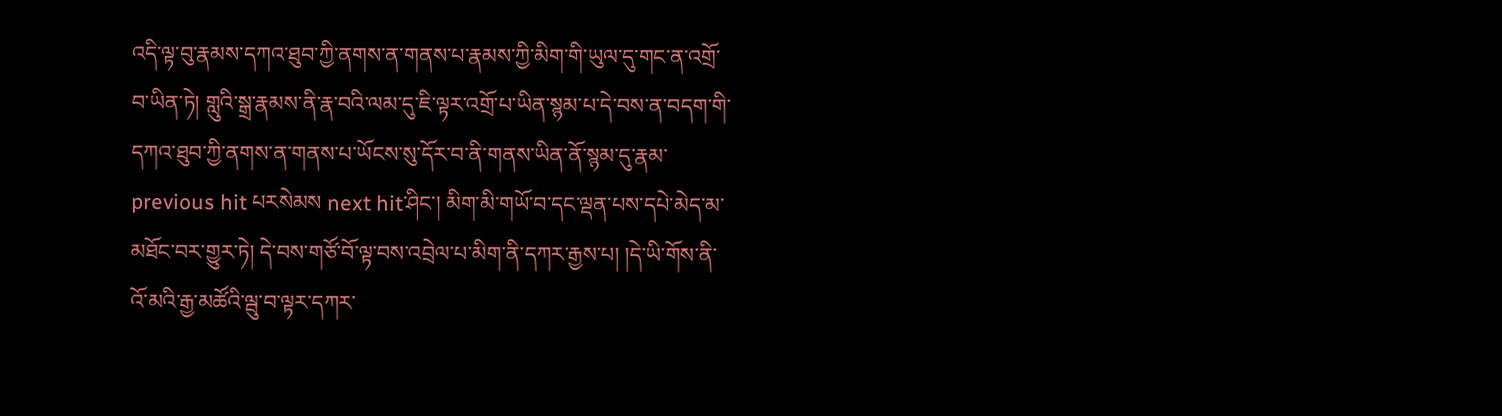འདི་ལྟ་བུ་རྣམས་དཀའ་ཐུབ་ཀྱི་ནགས་ན་གནས་པ་རྣམས་ཀྱི་མིག་གི་ཡུལ་དུ་གང་ན་འགྲོ་བ་ཡིན་ཏེ། གླུའི་སྒྲ་རྣམས་ནི་རྣ་བའི་ལམ་དུ་ཇི་ལྟར་འགྲོ་པ་ཡིན་སྙམ་པ་དེ་བས་ན་བདག་གི་དཀའ་ཐུབ་ཀྱི་ནགས་ན་གནས་པ་ཡོངས་སུ་དོར་བ་ནི་གནས་ཡིན་ནོ་སྙམ་དུ་རྣམ་previous hit པརསེམས next hit་ཤིང་། མིག་མི་གཡོ་བ་དང་ལྡན་པས་དཔེ་མེད་མ་མཐོང་བར་གྱུར་ཏེ། དེ་བས་གཙོ་བོ་ལྟ་བས་འབྲེལ་པ་མིག་ནི་དཀར་རྒྱས་པ། །དེ་ཡི་གོས་ནི་འོ་མའི་རྒྱ་མཚོའི་ལྦུ་བ་ལྟར་དཀར་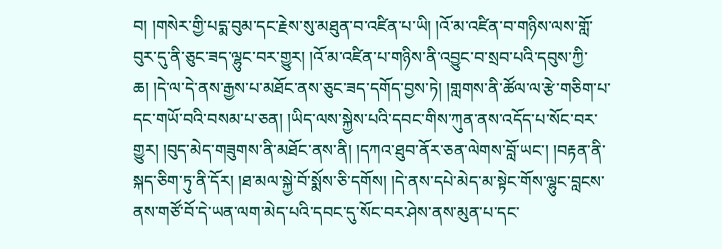བ། །གསེར་གྱི་པདྨ་བུམ་དང་རྗེས་སུ་མཐུན་བ་འཛིན་པ་ཡི། །འོ་མ་འཛིན་བ་གཉིས་ལས་གློ་བུར་དུ་ནི་ཅུང་ཟད་ལྷུང་བར་གྱུར། །འོ་མ་འཛིན་པ་གཉིས་ནི་འབྱུང་བ་སྲབ་པའི་དབུས་ཀྱི་ཆ། །དེ་ལ་དེ་ནས་རྒྱས་པ་མཐོང་ནས་ཅུང་ཟད་དགོད་བྱས་ཏེ། །གླགས་ནི་ཚོལ་ལ་རྩེ་གཅིག་པ་དང་གཡོ་བའི་བསམ་པ་ཅན། །ཡིད་ལས་སྐྱེས་པའི་དབང་གིས་ཀུན་ནས་འདོད་པ་སོང་བར་གྱུར། །བུད་མེད་གཟུགས་ནི་མཐོང་ནས་ནི། །དཀའ་ཐུབ་ནོར་ཅན་ལེགས་བློ་ཡང་། །བརྟན་ནི་སྐད་ཅིག་ཏུ་ནི་དོར། །ཐ་མལ་སྐྱེ་བོ་སྨོས་ཅི་དགོས། །དེ་ནས་དཔེ་མེད་མ་སྟེང་གོས་ལྷུང་བླངས་ནས་གཙོ་བོ་དེ་ཡན་ལག་མེད་པའི་དབང་དུ་སོང་བར་ཤེས་ནས་མུན་པ་དང་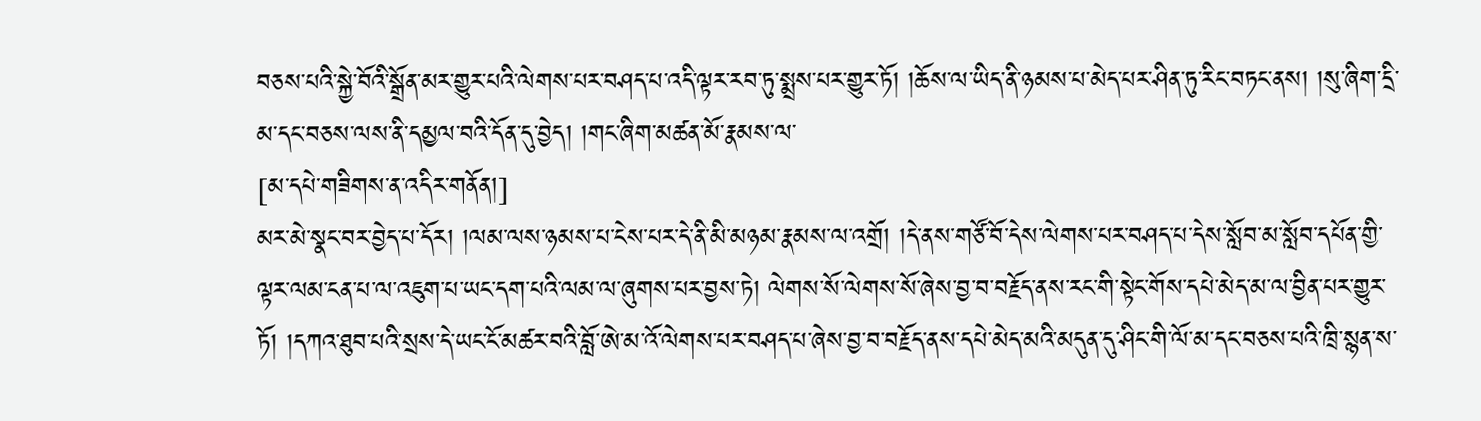བཅས་པའི་སྐྱེ་བོའི་སྒྲོན་མར་གྱུར་པའི་ལེགས་པར་བཤད་པ་འདི་ལྟར་རབ་ཏུ་སྨྲས་པར་གྱུར་ཏོ། །ཆོས་ལ་ཡིད་ནི་ཉམས་པ་མེད་པར་ཤིན་ཏུ་རིང་བཏང་ནས། །སུ་ཞིག་དྲི་མ་དང་བཅས་ལས་ནི་དམྱལ་བའི་དོན་དུ་བྱེད། །གང་ཞིག་མཚན་མོ་རྣམས་ལ་
[མ་དཔེ་གཟིགས་ན་འདིར་གནོན།]
མར་མེ་སྣང་བར་བྱེད་པ་དོར། །ལམ་ལས་ཉམས་པ་ངེས་པར་དེ་ནི་མི་མཉམ་རྣམས་ལ་འགྲོ། །དེ་ནས་གཙོ་བོ་དེས་ལེགས་པར་བཤད་པ་དེས་སློབ་མ་སློབ་དཔོན་གྱི་ལྟར་ལམ་ངན་པ་ལ་འཇུག་པ་ཡང་དག་པའི་ལམ་ལ་ཞུགས་པར་བྱས་ཏེ། ལེགས་སོ་ལེགས་སོ་ཞེས་བྱ་བ་བརྗོད་ནས་རང་གི་སྟེང་གོས་དཔེ་མེད་མ་ལ་བྱིན་པར་གྱུར་ཏོ། །དཀའ་ཐུབ་པའི་སྲས་དེ་ཡང་ངོ་མཚར་བའི་བློ་ཨེ་མ་འོ་ལེགས་པར་བཤད་པ་ཞེས་བྱ་བ་བརྗོད་ནས་དཔེ་མེད་མའི་མདུན་དུ་ཤིང་གི་ལོ་མ་དང་བཅས་པའི་ཁྲི་སྙན་ས་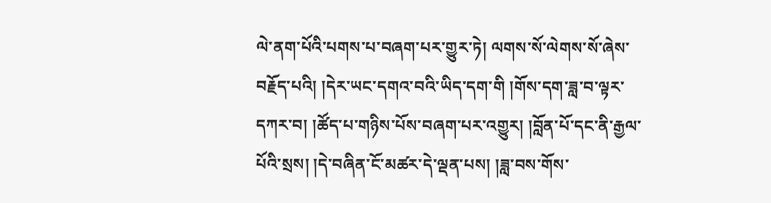ལེ་ནག་པོའི་པགས་པ་བཞག་པར་གྱུར་ཏེ། ལགས་སོ་ལེགས་སོ་ཞེས་བརྗོད་པའི། །དེར་ཡང་དགའ་བའི་ཡིད་དག་གི །གོས་དག་ཟླ་བ་ལྟར་དཀར་བ། །ཚོད་པ་གཉིས་པོས་བཞག་པར་འགྱུར། །བློན་པོ་དང་ནི་རྒྱལ་པོའི་སྲས། །དེ་བཞིན་ངོ་མཚར་དེ་ལྡན་པས། །ཟླ་བས་གོས་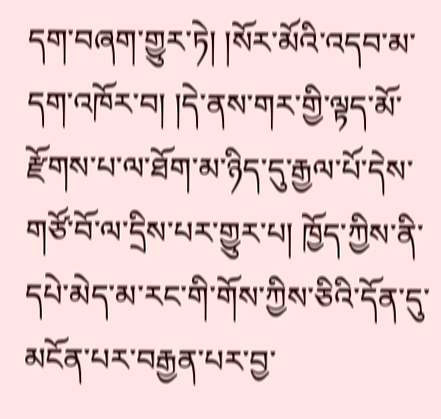དག་བཞག་གྱུར་ཏེ། །སོར་མོའི་འདབ་མ་དག་འཁོར་བ། །དེ་ནས་གར་གྱི་ལྟད་མོ་རྫོགས་པ་ལ་ཐོག་མ་ཉིད་དུ་རྒྱལ་པོ་དེས་གཙོ་བོ་ལ་དྲིས་པར་གྱུར་པ། ཁྱོད་ཀྱིས་ནི་དཔེ་མེད་མ་རང་གི་གོས་ཀྱིས་ཅིའི་དོན་དུ་མངོན་པར་བརྒྱན་པར་བྱ་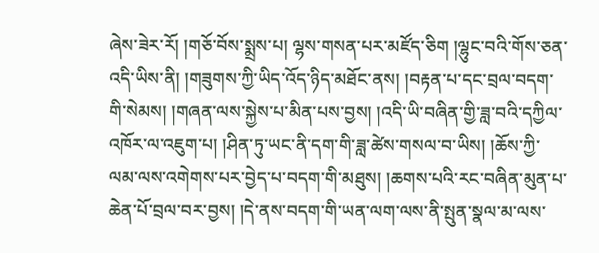ཞེས་ཟེར་རོ། །གཅོ་བོས་སྨྲས་པ། ལྷས་གསན་པར་མཛོད་ཅིག །ལྷུང་བའི་གོས་ཅན་འདི་ཡིས་ནི། །གཟུགས་ཀྱི་ཡིད་འོད་ཉིད་མཐོང་ནས། །བརྟན་པ་དང་བྲལ་བདག་གི་སེམས། །གཞན་ལས་སྐྱེས་པ་མིན་པས་བྱས། །འདི་ཡི་བཞིན་གྱི་ཟླ་བའི་དཀྱིལ་འཁོར་ལ་འཇུག་པ། །ཤིན་ཏུ་ཡང་ནི་དག་གི་ཟླ་ཚེས་གསལ་བ་ཡིས། །ཆོས་ཀྱི་ལམ་ལས་འགེགས་པར་བྱེད་པ་བདག་གི་མཐུས། །ཆགས་པའི་རང་བཞིན་མུན་པ་ཆེན་པོ་བྲལ་བར་བྱས། །དེ་ནས་བདག་གི་ཡན་ལག་ལས་ནི་སྤུན་སྣལ་མ་ལས་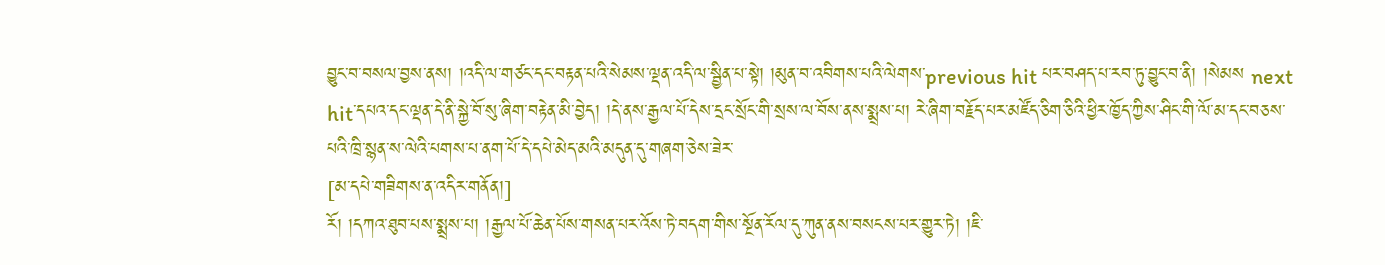བྱུང་བ་བསལ་བྱས་ནས། །འདི་ལ་གཙང་དང་བརྟན་པའི་སེམས་ལྡན་འདི་ལ་སྦྱིན་པ་སྟེ། །མུན་བ་འབིགས་པའི་ལེགས་previous hit པར་བཤད་པ་རབ་ཏུ་བྱུང་བ་ནི། །སེམས next hit་དཔའ་དང་ལྡན་དེ་ནི་སྐྱེ་བོ་སུ་ཞིག་བརྟེན་མི་བྱེད། །དེ་ནས་རྒྱལ་པོ་དེས་དྲང་སྲོང་གི་སྲས་ལ་བོས་ནས་སྨྲས་པ། རེ་ཞིག་བརྗོད་པར་མཛོད་ཅིག་ཅིའི་ཕྱིར་ཁྱོད་ཀྱིས་ཤིང་གི་ལོ་མ་དང་བཅས་པའི་ཁྲི་སྙན་ས་ལེའི་པགས་པ་ནག་པོ་དེ་དཔེ་མེད་མའི་མདུན་དུ་གཞག་ཅེས་ཟེར་
[མ་དཔེ་གཟིགས་ན་འདིར་གནོན།]
རོ། །དཀའ་ཐུབ་པས་སྨྲས་པ། །རྒྱལ་པོ་ཆེན་པོས་གསན་པར་འོས་ཏེ་བདག་གིས་སྔོན་རོལ་དུ་ཀུན་ནས་བསངས་པར་གྱུར་ཏེ། །ཇི་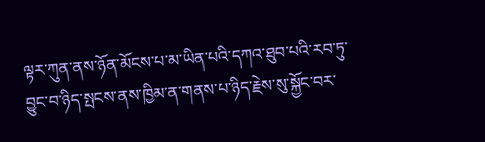ལྟར་ཀུན་ནས་ཉོན་མོངས་པ་མ་ཡིན་པའི་དཀའ་ཐུབ་པའི་རབ་ཏུ་བྱུང་བ་ཉིད་སྤངས་ནས་ཁྱིམ་ན་གནས་པ་ཉིད་རྗེས་སུ་སྐྱོང་བར་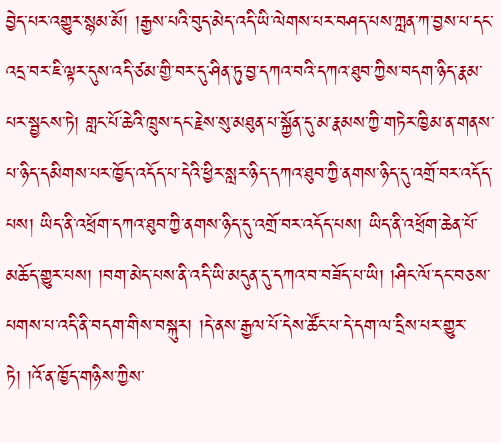བྱེད་པར་འགྱུར་སྙམ་མོ། །རྒྱས་པའི་བུད་མེད་འདི་ཡི་ལེགས་པར་བཤད་པས་ཀླན་ཀ་བྱས་པ་དང་འདྲ་བར་ཇི་ལྟར་དུས་འདི་ཙམ་གྱི་བར་དུ་ཤིན་ཏུ་བྱ་དཀའ་བའི་དཀའ་ཐུབ་ཀྱིས་བདག་ཉིད་རྣམ་པར་སྦྱངས་ཏེ། གླང་པོ་ཆེའི་ཁྲུས་དང་རྗེས་སུ་མཐུན་པ་སྐྱོན་དུ་མ་རྣམས་ཀྱི་གཏེར་ཁྱིམ་ན་གནས་པ་ཉིད་དམིགས་པར་ཁྱོད་འདོད་པ་དེའི་ཕྱིར་སླར་ཉིད་དཀའ་ཐུབ་ཀྱི་ནགས་ཉིད་དུ་འགྲོ་བར་འདོད་པས། ཡིད་ནི་འཕྲོག་དཀའ་ཐུབ་ཀྱི་ནགས་ཉིད་དུ་འགྲོ་བར་འདོད་པས། ཡིད་ནི་འཕྲོག་ཆེན་པོ་མཆོད་གྱུར་པས། །བག་མེད་པས་ནི་འདི་ཡི་མདུན་དུ་དཀའ་བ་བཟོད་པ་ཡི། །ཤིང་ལོ་དང་བཅས་པགས་པ་འདི་ནི་བདག་གིས་བསྐུར། །དེ་ནས་རྒྱལ་པོ་དེས་ཚོང་པ་དེ་དག་ལ་དྲིས་པར་གྱུར་ཏེ། །འོ་ན་ཁྱོད་གཉིས་ཀྱིས་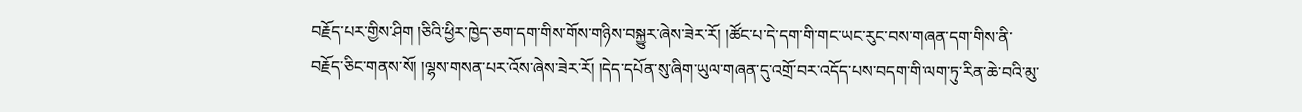བརྗོད་པར་གྱིས་ཤིག །ཅིའི་ཕྱིར་ཁྱེད་ཅག་དག་གིས་གོས་གཉིས་བསྐྱུར་ཞེས་ཟེར་རོ། །ཚོང་པ་དེ་དག་གི་གང་ཡང་རུང་བས་གཞན་དག་གིས་ནི་བརྗོད་ཅིང་གནས་སོ། །ལྷས་གསན་པར་འོས་ཞེས་ཟེར་རོ། །དེད་དཔོན་སུ་ཞིག་ཡུལ་གཞན་དུ་འགྲོ་བར་འདོད་པས་བདག་གི་ལག་ཏུ་རིན་ཆེ་བའི་མུ་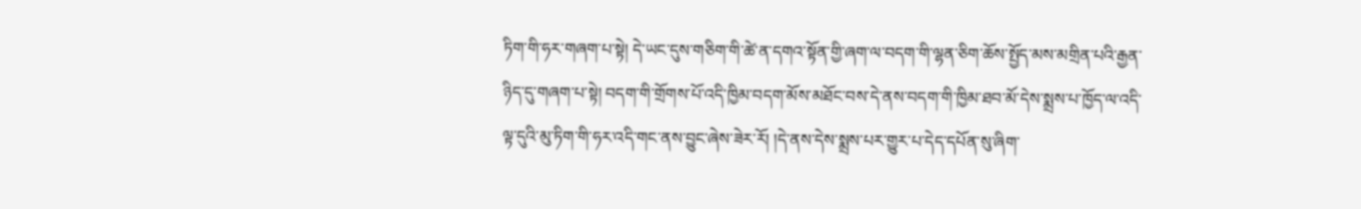ཏིག་གི་ཧར་གཞག་པ་སྟེ། དེ་ཡང་དུས་གཅིག་གི་ཚེ་ན་དགའ་སྟོན་གྱི་ཞག་ལ་བདག་གི་ལྷན་ཅིག་ཆོས་སྤྱོད་མས་མགྲིན་པའི་རྒྱན་ཉིད་དུ་གཞག་པ་སྟེ། བདག་གི་གྲོགས་པོ་འདི་ཁྱིམ་བདག་མོས་མཐོང་བས་དེ་ནས་བདག་གི་ཁྱིམ་ཐབ་མོ་དེས་སྨྲས་པ་ཁྱོད་ལ་འདི་ལྟ་དུའི་མུ་ཏིག་གི་ཧར་འདི་གང་ནས་བྱུང་ཞེས་ཟེར་རོ། །དེ་ནས་དེས་སྨྲས་པར་གྱུར་པ་དེད་དཔོན་སུ་ཞིག་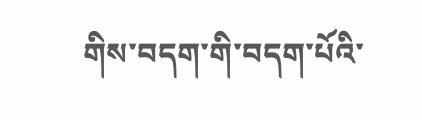གིས་བདག་གི་བདག་པོའི་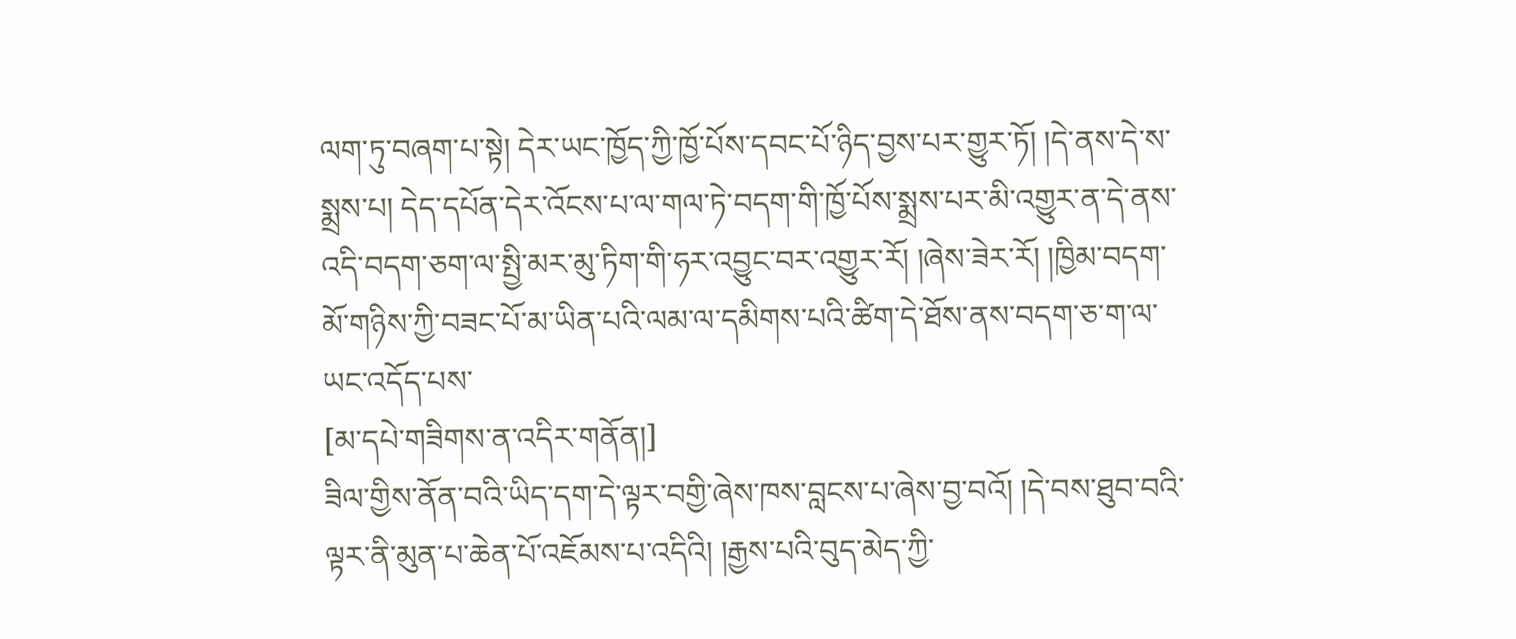ལག་ཏུ་བཞག་པ་སྟེ། དེར་ཡང་ཁྱོད་ཀྱི་ཁྱོ་པོས་དབང་པོ་ཉིད་བྱས་པར་གྱུར་ཏོ། །དེ་ནས་དེ་ས་སྨྲས་པ། དེད་དཔོན་དེར་འོངས་པ་ལ་གལ་ཏེ་བདག་གི་ཁྱོ་པོས་སྨྲས་པར་མི་འགྱུར་ན་དེ་ནས་འདི་བདག་ཅག་ལ་སྤྱི་མར་མུ་ཏིག་གི་ཧར་འབྱུང་བར་འགྱུར་རོ། །ཞེས་ཟེར་རོ། །ཁྱིམ་བདག་མོ་གཉིས་ཀྱི་བཟང་པོ་མ་ཡིན་པའི་ལམ་ལ་དམིགས་པའི་ཚིག་དེ་ཐོས་ནས་བདག་ཅ་ག་ལ་ཡང་འདོད་པས་
[མ་དཔེ་གཟིགས་ན་འདིར་གནོན།]
ཟིལ་གྱིས་ནོན་བའི་ཡིད་དག་དེ་ལྟར་བགྱི་ཞེས་ཁས་བླངས་པ་ཞེས་བྱ་བའོ། །དེ་བས་ཐུབ་བའི་ལྟར་ནི་མུན་པ་ཆེན་པོ་འཇོམས་པ་འདིའི། །རྒྱས་པའི་བུད་མེད་ཀྱི་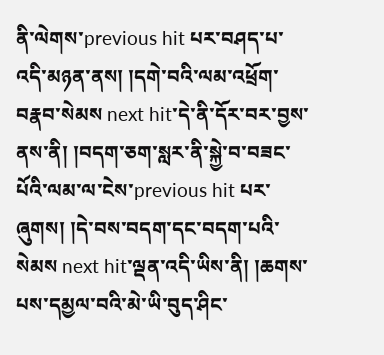ནི་ལེགས་previous hit པར་བཤད་པ་འདི་མཉན་ནས། །དགེ་བའི་ལམ་འཕྲོག་བརྣབ་སེམས next hit་དེ་ནི་དོར་བར་བྱས་ནས་ནི། །བདག་ཅག་སླར་ནི་སྐྱེ་བ་བཟང་པོའི་ལམ་ལ་ངེས་previous hit པར་ཞུགས། །དེ་བས་བདག་དང་བདག་པའི་སེམས next hit་ལྡན་འདི་ཡིས་ནི། །ཆགས་པས་དམྱལ་བའི་མེ་ཡི་བུད་ཤིང་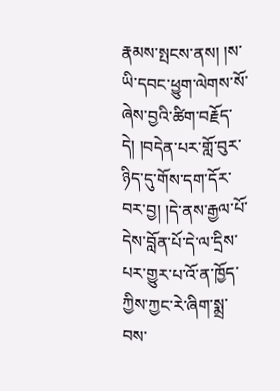རྣམས་སྤངས་ནས། །ས་ཡི་དབང་ཕྱུག་ལེགས་སོ་ཞེས་བྱའི་ཚིག་བརྗོད་དེ། །བདེན་པར་གློ་བུར་ཉིད་དུ་གོས་དག་དོར་བར་བྱ། །དེ་ནས་རྒྱལ་པོ་དེས་བློན་པོ་དེ་ལ་དྲིས་པར་གྱུར་པ་འོ་ན་ཁྱོད་ཀྱིས་ཀྱང་རེ་ཞིག་སྨྲ་བས་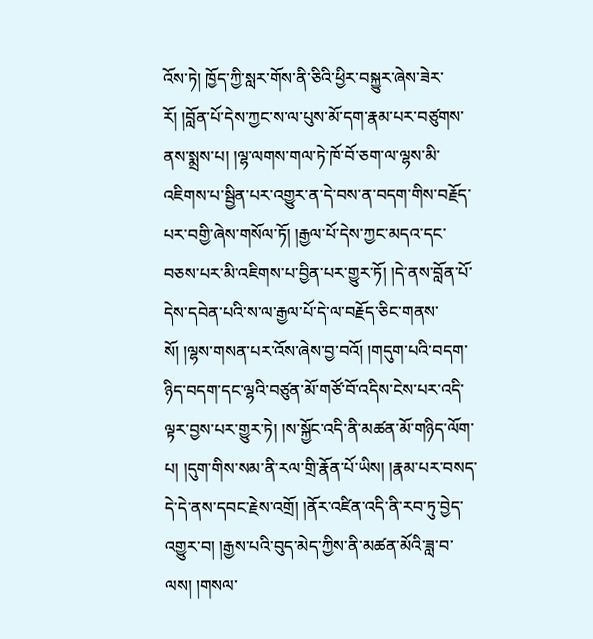འོས་ཏེ། ཁྱོད་ཀྱི་སླར་གོས་ནི་ཅིའི་ཕྱིར་བསྐྱུར་ཞེས་ཟེར་རོ། །བློན་པོ་དེས་ཀྱང་ས་ལ་པུས་མོ་དག་རྣམ་པར་བཙུགས་ནས་སྨྲས་པ། །ལྷ་ལགས་གལ་ཏེ་ཁོ་བོ་ཅག་ལ་ལྷས་མི་འཇིགས་པ་སྦྱིན་པར་འགྱུར་ན་དེ་བས་ན་བདག་གིས་བརྗོད་པར་བགྱི་ཞེས་གསོལ་ཏོ། །རྒྱལ་པོ་དེས་ཀྱང་མདའ་དང་བཅས་པར་མི་འཇིགས་པ་བྱིན་པར་གྱུར་ཏོ། །དེ་ནས་བློན་པོ་དེས་དབེན་པའི་ས་ལ་རྒྱལ་པོ་དེ་ལ་བརྗོད་ཅིང་གནས་སོ། །ལྷས་གསན་པར་འོས་ཞེས་བྱ་བའོ། །གདུག་པའི་བདག་ཉིད་བདག་དང་ལྷའི་བཙུན་མོ་གཙོ་བོ་འདིས་ངེས་པར་འདི་ལྟར་བྱས་པར་གྱུར་ཏེ། །ས་སྐྱོང་འདི་ནི་མཚན་མོ་གཉིད་ལོག་པ། །དུག་གིས་སམ་ནི་རལ་གྲི་རྣོན་པོ་ཡིས། །རྣམ་པར་བསད་དེ་དེ་ནས་དབང་རྗེས་འགྲོ། །ནོར་འཛིན་འདི་ནི་རབ་ཏུ་བྱེད་འགྱུར་བ། །རྒྱས་པའི་བུད་མེད་ཀྱིས་ནི་མཚན་མོའི་ཟླ་བ་ལས། །གསལ་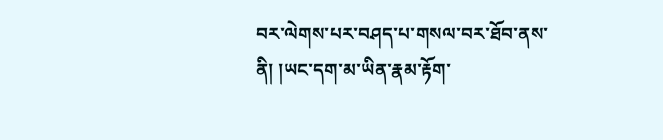བར་ལེགས་པར་བཤད་པ་གསལ་བར་ཐོབ་ནས་ནི། །ཡང་དག་མ་ཡིན་རྣམ་རྟོག་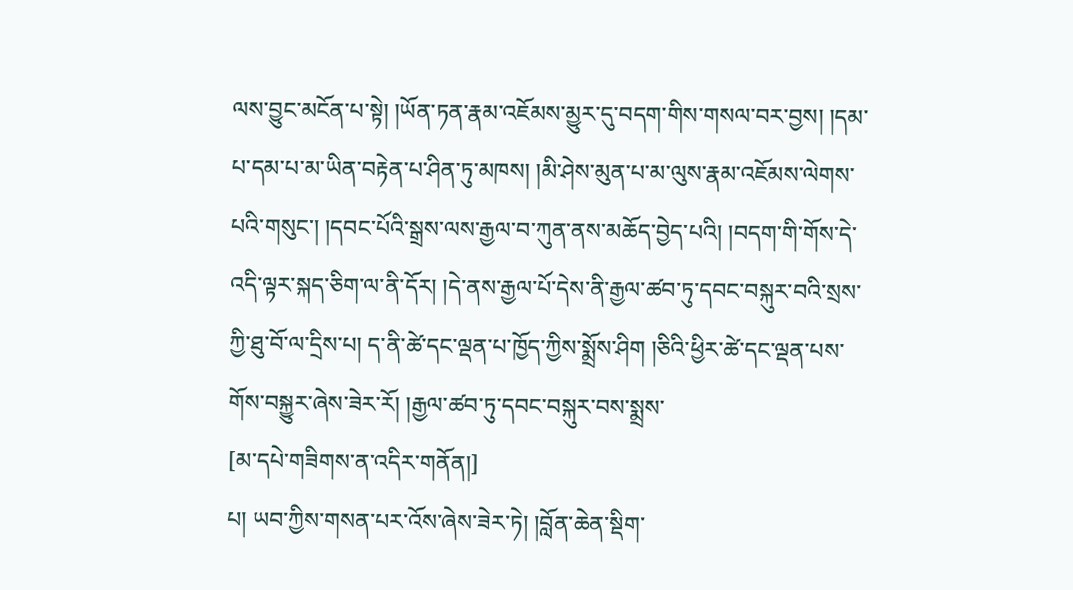ལས་བྱུང་མངོན་པ་སྟེ། །ཡོན་ཏན་རྣམ་འཇོམས་མྱུར་དུ་བདག་གིས་གསལ་བར་བྱས། །དམ་པ་དམ་པ་མ་ཡིན་བརྟེན་པ་ཤིན་ཏུ་མཁས། །མི་ཤེས་མུན་པ་མ་ལུས་རྣམ་འཇོམས་ལེགས་པའི་གསུང་། །དབང་པོའི་སྒྲས་ལས་རྒྱལ་བ་ཀུན་ནས་མཆོད་བྱེད་པའི། །བདག་གི་གོས་དེ་འདི་ལྟར་སྐད་ཅིག་ལ་ནི་དོར། །དེ་ནས་རྒྱལ་པོ་དེས་ནི་རྒྱལ་ཚབ་ཏུ་དབང་བསྐུར་བའི་སྲས་ཀྱི་ཐུ་བོ་ལ་དྲིས་པ། ད་ནི་ཚེ་དང་ལྡན་པ་ཁྱོད་ཀྱིས་སྨྲོས་ཤིག །ཅིའི་ཕྱིར་ཚེ་དང་ལྡན་པས་གོས་བསྐྱུར་ཞེས་ཟེར་རོ། །རྒྱལ་ཚབ་ཏུ་དབང་བསྐུར་བས་སྨྲས་
[མ་དཔེ་གཟིགས་ན་འདིར་གནོན།]
པ། ཡབ་ཀྱིས་གསན་པར་འོས་ཞེས་ཟེར་ཏེ། །བློན་ཆེན་སྡིག་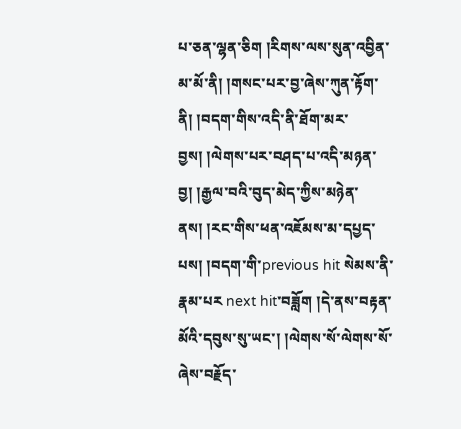པ་ཅན་ལྷན་ཅིག །རིགས་ལས་སུན་འབྱིན་མ་མོ་ནི། །གསང་པར་བྱ་ཞེས་ཀུན་རྟོག་ནི། །བདག་གིས་འདི་ནི་ཐོག་མར་བྱས། །ལེགས་པར་བཤད་པ་འདི་མཉན་བྱ། །རྒྱལ་བའི་བུད་མེད་ཀྱིས་མཉེན་ནས། །རང་གིས་ཕན་འཇོམས་མ་དཔྱད་པས། །བདག་གི་previous hit སེམས་ནི་རྣམ་པར next hit་བཟློག །དེ་ནས་བརྟན་མོའི་དབུས་སུ་ཡང་། །ལེགས་སོ་ལེགས་སོ་ཞེས་བརྗོད་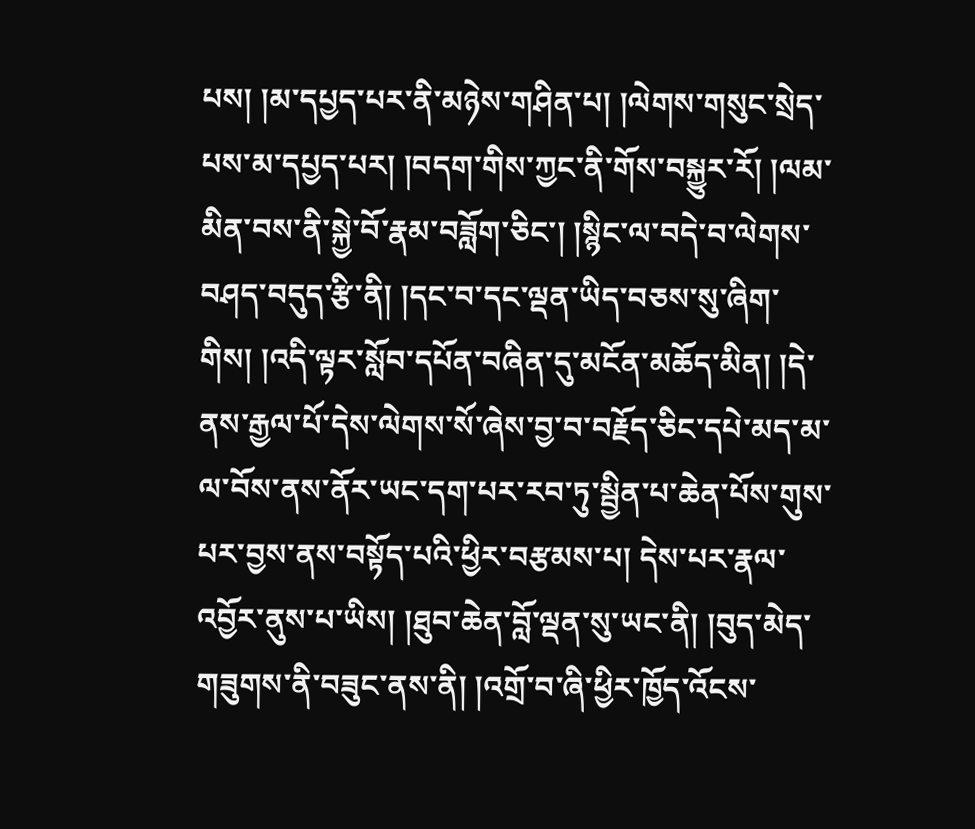པས། །མ་དཔྱད་པར་ནི་མཉེས་གཤིན་པ། །ལེགས་གསུང་སྲེད་པས་མ་དཔྱད་པར། །བདག་གིས་ཀྱང་ནི་གོས་བསྐྱུར་རོ། །ལམ་མིན་བས་ནི་སྐྱེ་བོ་རྣམ་བཟློག་ཅིང་། །སྙིང་ལ་བདེ་བ་ལེགས་བཤད་བདུད་རྩི་ནི། །དང་བ་དང་ལྡན་ཡིད་བཅས་སུ་ཞིག་གིས། །འདི་ལྟར་སློབ་དཔོན་བཞིན་དུ་མངོན་མཆོད་མིན། །དེ་ནས་རྒྱལ་པོ་དེས་ལེགས་སོ་ཞེས་བྱ་བ་བརྗོད་ཅིང་དཔེ་མད་མ་ལ་བོས་ནས་ནོར་ཡང་དག་པར་རབ་ཏུ་སྦྱིན་པ་ཆེན་པོས་གུས་པར་བྱས་ནས་བསྟོད་པའི་ཕྱིར་བརྩམས་པ། དེས་པར་རྣལ་འབྱོར་ནུས་པ་ཡིས། །ཐུབ་ཆེན་བློ་ལྡན་སུ་ཡང་ནི། །བུད་མེད་གཟུགས་ནི་བཟུང་ནས་ནི། །འགྲོ་བ་ཞི་ཕྱིར་ཁྱོད་འོངས་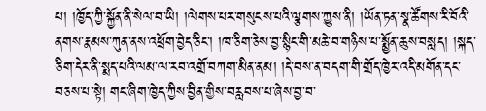པ། །ཁྱོད་ཀྱི་སྐྱོན་ནི་སེལ་བ་ཡི། །ལེགས་པར་གསུངས་པའི་ལྕགས་ཀྱུས་ནི། །ཡོན་ཏན་སྣ་ཚོགས་རི་བོའི་ནགས་རྣམས་ཀུན་ནས་འཕྲོག་བྱེད་ཅིང་། །ཁ་ཅིག་ཅེས་བྱ་སྙིང་གི་མཆེ་བ་གཉིས་པ་སྨྱོན་ཆུས་བསླད། །སྐད་ཅིག་དེར་ནི་སྨད་པའི་ལམ་ལ་རབ་འགྲོ་བཀག་མིན་ནམ། །དེ་བས་ན་བདག་གི་གྲོད་ཁྱེར་འདི་མགོན་དང་བཅས་པ་སྟེ། གང་ཞིག་ཁྱེད་ཀྱིས་བྱིན་གྱིས་བརླབས་པ་ཞེས་བྱ་བ་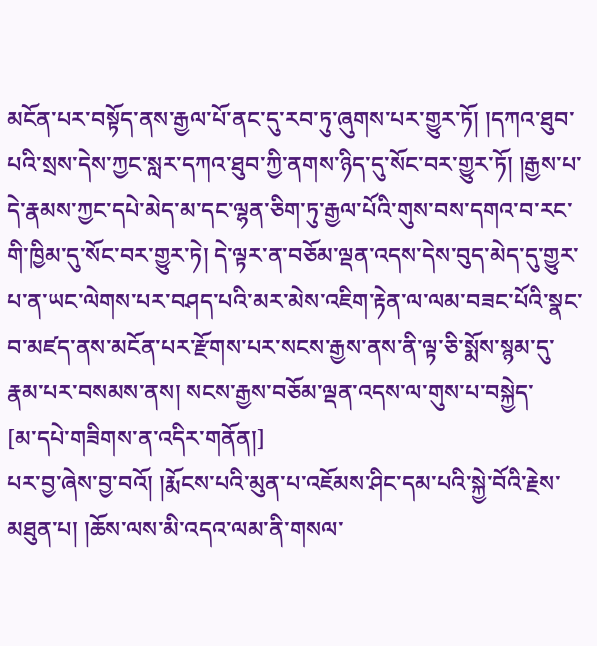མངོན་པར་བསྟོད་ནས་རྒྱལ་པོ་ནང་དུ་རབ་ཏུ་ཞུགས་པར་གྱུར་ཏོ། །དཀའ་ཐུབ་པའི་སྲས་དེས་ཀྱང་སླར་དཀའ་ཐུབ་ཀྱི་ནགས་ཉིད་དུ་སོང་བར་གྱུར་ཏོ། །རྒྱས་པ་དེ་རྣམས་ཀྱང་དཔེ་མེད་མ་དང་ལྷན་ཅིག་ཏུ་རྒྱལ་པོའི་གུས་བས་དགའ་བ་རང་གི་ཁྱིམ་དུ་སོང་བར་གྱུར་ཏེ། དེ་ལྟར་ན་བཅོམ་ལྡན་འདས་དེས་བུད་མེད་དུ་གྱུར་པ་ན་ཡང་ལེགས་པར་བཤད་པའི་མར་མེས་འཇིག་རྟེན་ལ་ལམ་བཟང་པོའི་སྣང་བ་མཛད་ནས་མངོན་པར་རྫོགས་པར་སངས་རྒྱས་ནས་ནི་ལྟ་ཅི་སྨོས་སྙམ་དུ་རྣམ་པར་བསམས་ནས། སངས་རྒྱས་བཅོམ་ལྡན་འདས་ལ་གུས་པ་བསྐྱེད་
[མ་དཔེ་གཟིགས་ན་འདིར་གནོན།]
པར་བྱ་ཞེས་བྱ་བའོ། །རྨོངས་པའི་མུན་པ་འཇོམས་ཤིང་དམ་པའི་སྐྱེ་བོའི་རྗེས་མཐུན་པ། །ཆོས་ལས་མི་འདའ་ལམ་ནི་གསལ་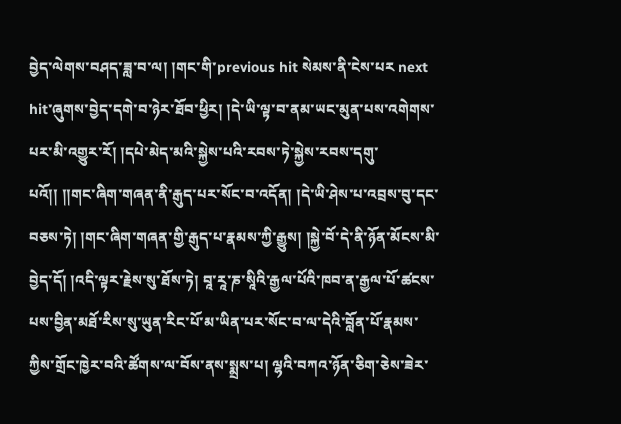བྱེད་ལེགས་བཤད་ཟླ་བ་ལ། །གང་གི་previous hit སེམས་ནི་ངེས་པར next hit་ཞུགས་བྱེད་དགེ་བ་ཉེར་ཐོབ་ཕྱིར། །དེ་ཡི་ལྟ་བ་ནམ་ཡང་མུན་པས་འགེགས་པར་མི་འགྱུར་རོ། །དཔེ་མེད་མའི་སྐྱེས་པའི་རབས་ཏེ་སྐྱེས་རབས་དགུ་པའོ།། །།གང་ཞིག་གཞན་ནི་རྒུད་པར་སོང་བ་འདོན། །དེ་ཡི་ཤེས་པ་འབྲས་བུ་དང་བཅས་ཏེ། །གང་ཞིག་གཞན་གྱི་རྒུད་པ་རྣམས་ཀྱི་རྒྱུས། །སྐྱེ་བོ་དེ་ནི་ཉོན་མོངས་མི་བྱེད་དོ། །འདི་ལྟར་རྗེས་སུ་ཐོས་ཏེ། བཱ་རཱ་ཎ་སཱིའི་རྒྱལ་པོའི་ཁབ་ན་རྒྱལ་པོ་ཚངས་པས་བྱིན་མཐོ་རིས་སུ་ཡུན་རིང་པོ་མ་ཡིན་པར་སོང་བ་ལ་དེའི་བློན་པོ་རྣམས་ཀྱིས་གྲོང་ཁྱེར་བའི་ཚོགས་ལ་བོས་ནས་སྨྲས་པ། ལྷའི་བཀའ་ཉོན་ཅིག་ཅེས་ཟེར་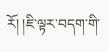རོ། །ཇི་ལྟར་བདག་གི་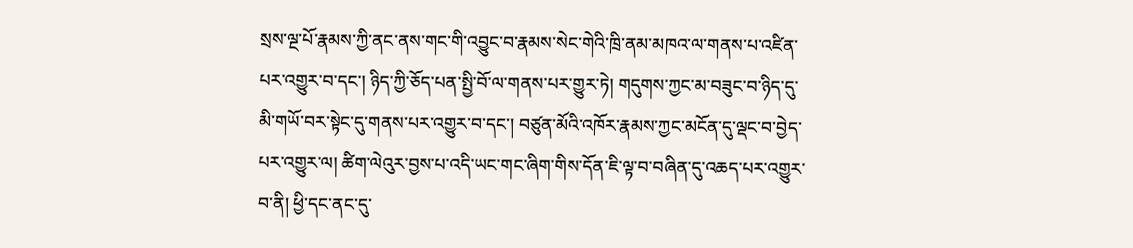སྲས་ལྔ་པོ་རྣམས་ཀྱི་ནང་ནས་གང་གི་འབྱུང་བ་རྣམས་སེང་གེའི་ཁྲི་ནམ་མཁའ་ལ་གནས་པ་འཛིན་པར་འགྱུར་བ་དང་། ཉིད་ཀྱི་ཅོད་པན་སྤྱི་བོ་ལ་གནས་པར་གྱུར་ཏེ། གདུགས་ཀྱང་མ་བཟུང་བ་ཉིད་དུ་མི་གཡོ་བར་སྟེང་དུ་གནས་པར་འགྱུར་བ་དང་། བཙུན་མོའི་འཁོར་རྣམས་ཀྱང་མངོན་དུ་ལྡང་བ་བྱེད་པར་འགྱུར་ལ། ཚིག་ལེའུར་བྱས་པ་འདི་ཡང་གང་ཞིག་གིས་དོན་ཇི་ལྟ་བ་བཞིན་དུ་འཆད་པར་འགྱུར་བ་ནི། ཕྱི་དང་ནང་དུ་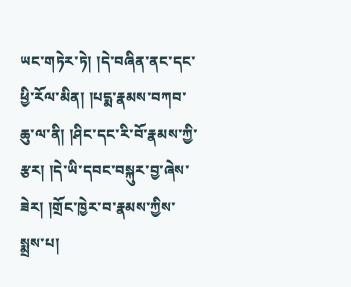ཡང་གཏེར་ཏེ། །དེ་བཞིན་ནང་དང་ཕྱི་རོལ་མིན། །པདྨ་རྣམས་བཀབ་ཆུ་ལ་ནི། །ཤིང་དང་རི་བོ་རྣམས་ཀྱི་རྩར། །དེ་ཡི་དབང་བསྐུར་བྱ་ཞེས་ཟེར། །གྲོང་ཁྱེར་བ་རྣམས་ཀྱིས་སྨྲས་པ།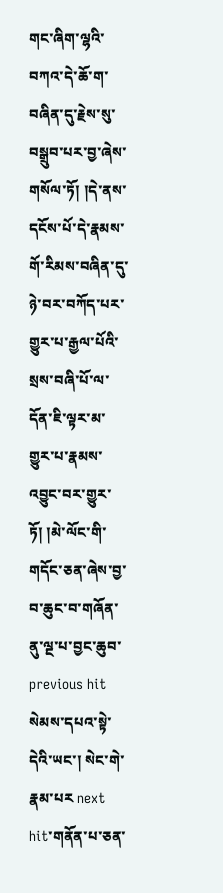གང་ཞིག་ལྷའི་བཀའ་དེ་ཆོ་ག་བཞིན་དུ་རྗེས་སུ་བསྒྲུབ་པར་བྱ་ཞེས་གསོལ་ཏོ། །དེ་ནས་དངོས་པོ་དེ་རྣམས་གོ་རིམས་བཞིན་དུ་ཉེ་བར་བཀོད་པར་གྱུར་པ་རྒྱལ་པོའི་སྲས་བཞི་པོ་ལ་དོན་ཇི་ལྟར་མ་གྱུར་པ་རྣམས་འབྱུང་བར་གྱུར་ཏོ། །མེ་ལོང་གི་གདོང་ཅན་ཞེས་བྱ་བ་ཆུང་བ་གཞོན་ནུ་ལྔ་པ་བྱང་ཆུབ་previous hit སེམས་དཔའ་སྟེ་དེའི་ཡང་། སེང་གེ་རྣམ་པར next hit་གནོན་པ་ཅན་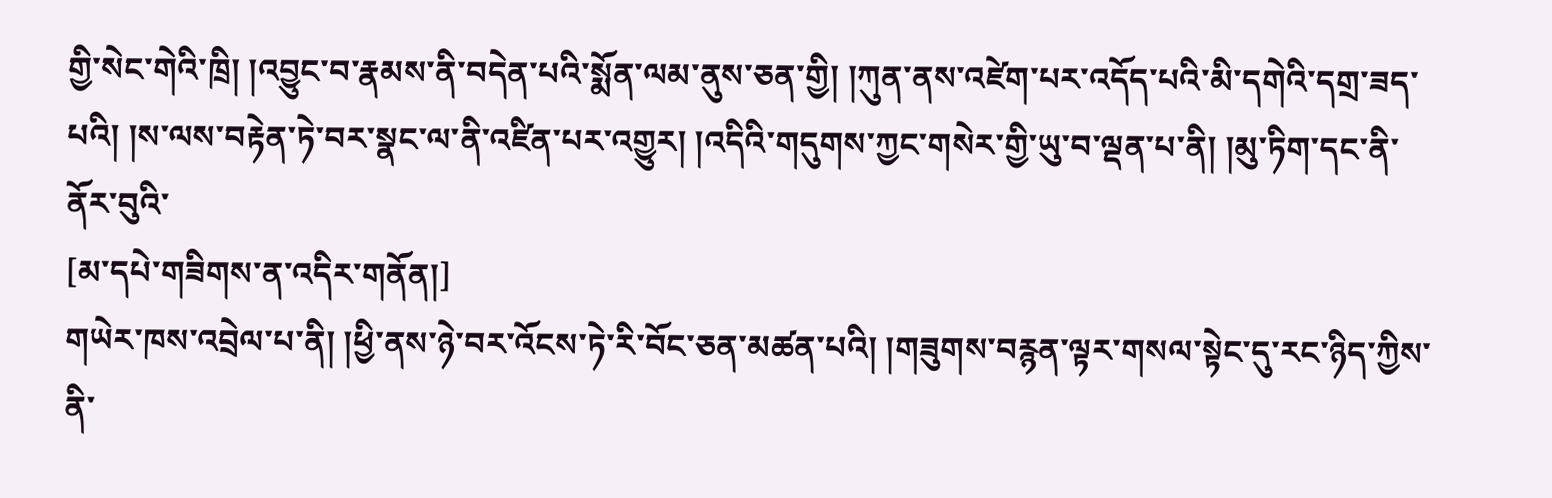གྱི་སེང་གེའི་ཁྲི། །འབྱུང་བ་རྣམས་ནི་བདེན་པའི་སྨོན་ལམ་ནུས་ཅན་གྱི། །ཀུན་ནས་འཛེག་པར་འདོད་པའི་མི་དགེའི་དགྲ་ཟད་པའི། །ས་ལས་བརྟེན་ཏེ་བར་སྣང་ལ་ནི་འཛིན་པར་འགྱུར། །འདིའི་གདུགས་ཀྱང་གསེར་གྱི་ཡུ་བ་ལྡན་པ་ནི། །མུ་ཏིག་དང་ནི་ནོར་བུའི་
[མ་དཔེ་གཟིགས་ན་འདིར་གནོན།]
གཡེར་ཁས་འབྲེལ་པ་ནི། །ཕྱི་ནས་ཉེ་བར་འོངས་ཏེ་རི་བོང་ཅན་མཚན་པའི། །གཟུགས་བརྙན་ལྟར་གསལ་སྟེང་དུ་རང་ཉིད་ཀྱིས་ནི་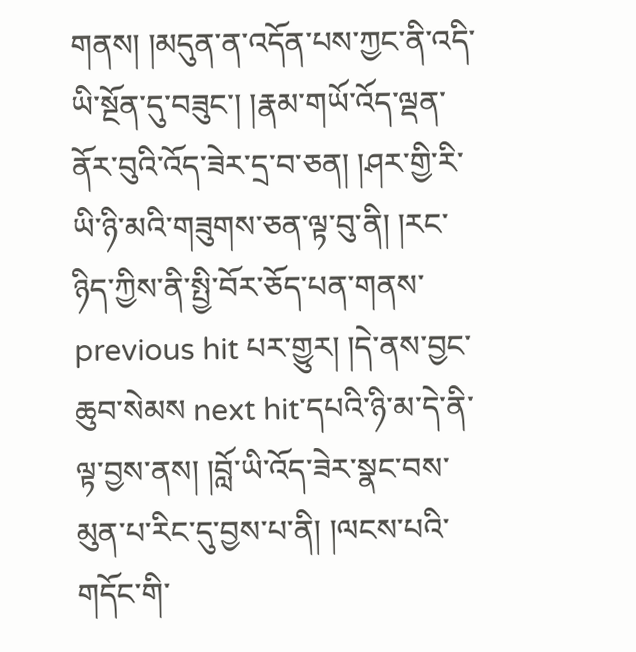གནས། །མདུན་ན་འདོན་པས་ཀྱང་ནི་འདི་ཡི་སྔོན་དུ་བཟུང་། །རྣམ་གཡོ་འོད་ལྡན་ནོར་བུའི་འོད་ཟེར་དྲ་བ་ཅན། །ཤར་གྱི་རི་ཡི་ཉི་མའི་གཟུགས་ཅན་ལྟ་བུ་ནི། །རང་ཉིད་ཀྱིས་ནི་སྤྱི་བོར་ཅོད་པན་གནས་previous hit པར་གྱུར། །དེ་ནས་བྱང་ཆུབ་སེམས next hit་དཔའི་ཉི་མ་དེ་ནི་ལྟ་བྱས་ནས། །བློ་ཡི་འོད་ཟེར་སྣང་བས་མུན་པ་རིང་དུ་བྱས་པ་ནི། །ལངས་པའི་གདོང་གི་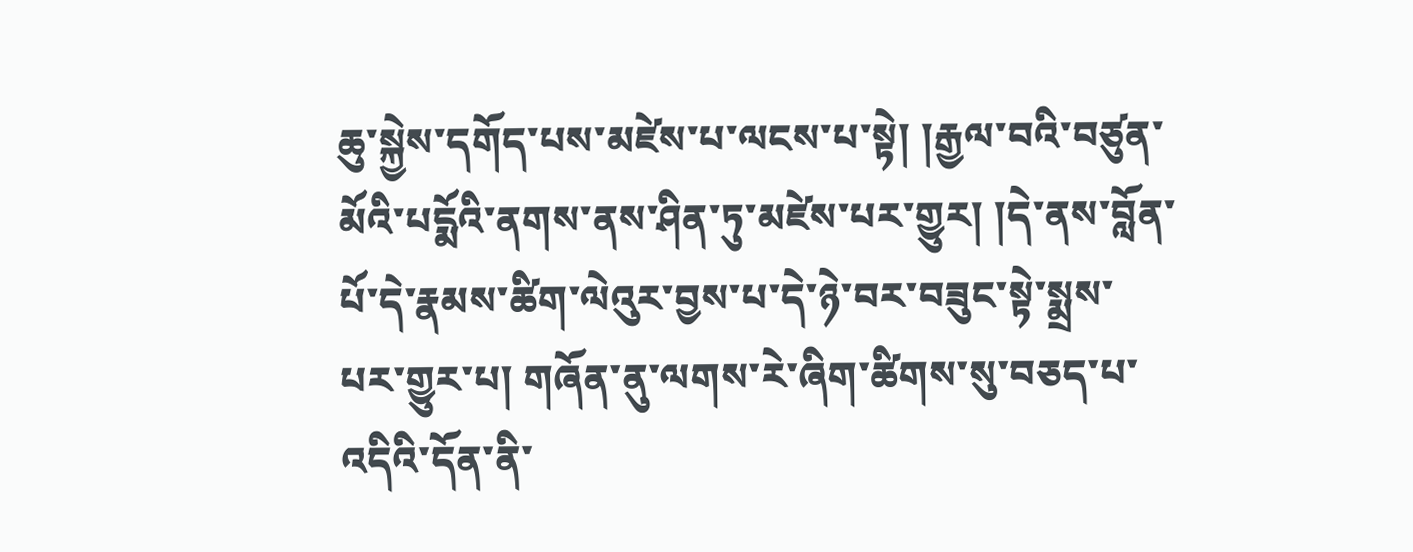ཆུ་སྐྱེས་དགོད་པས་མཛེས་པ་ལངས་པ་སྟེ། །རྒྱལ་བའི་བཙུན་མོའི་པདྨོའི་ནགས་ནས་ཤིན་ཏུ་མཛེས་པར་གྱུར། །དེ་ནས་བློན་པོ་དེ་རྣམས་ཚིག་ལེའུར་བྱས་པ་དེ་ཉེ་བར་བཟུང་སྟེ་སྨྲས་པར་གྱུར་པ། གཞོན་ནུ་ལགས་རེ་ཞིག་ཚིགས་སུ་བཅད་པ་འདིའི་དོན་ནི་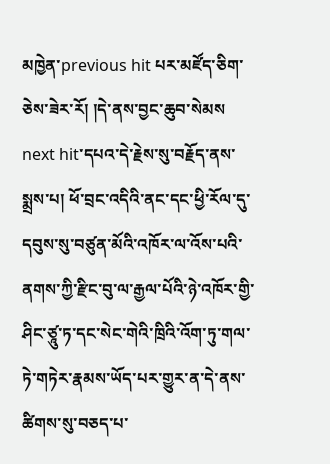མཁྱེན་previous hit པར་མཛོད་ཅིག་ཅེས་ཟེར་རོ། །དེ་ནས་བྱང་ཆུབ་སེམས next hit་དཔའ་དེ་རྗེས་སུ་བརྗོད་ནས་སྨྲས་པ། ཕོ་བྲང་འདིའི་ནང་དང་ཕྱི་རོལ་དུ་དབུས་སུ་བཙུན་མོའི་འཁོར་ལ་འོས་པའི་ནགས་ཀྱི་རྫིང་བུ་ལ་རྒྱལ་པོའི་ཉེ་འཁོར་གྱི་ཤིང་ཙཱུ་ཏ་དང་སེང་གེའི་ཁྲིའི་འོག་ཏུ་གལ་ཏེ་གཏེར་རྣམས་ཡོད་པར་གྱུར་ན་དེ་ནས་ཚིགས་སུ་བཅད་པ་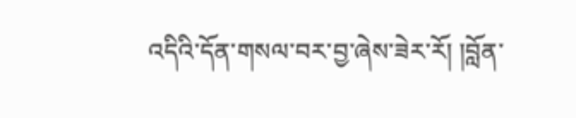འདིའི་དོན་གསལ་བར་བྱ་ཞེས་ཟེར་རོ། །བློན་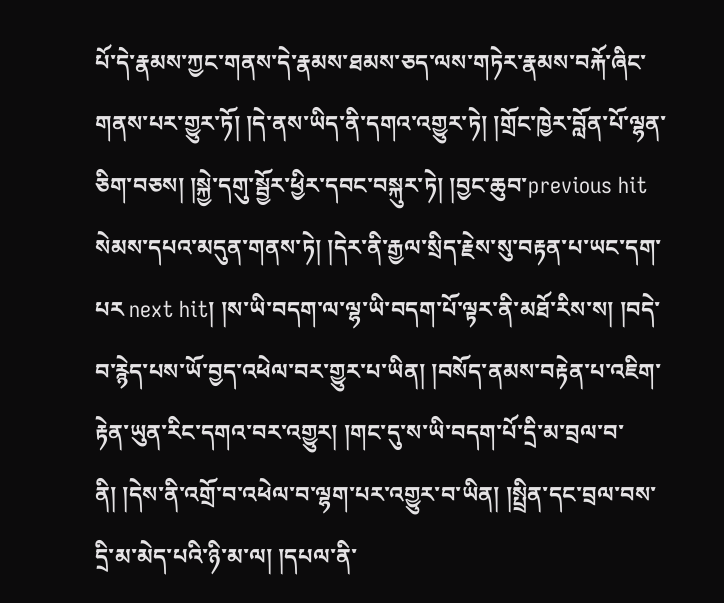པོ་དེ་རྣམས་ཀྱང་གནས་དེ་རྣམས་ཐམས་ཅད་ལས་གཏེར་རྣམས་བརྐོ་ཞིང་གནས་པར་གྱུར་ཏོ། །དེ་ནས་ཡིད་ནི་དགའ་འགྱུར་ཏེ། །གྲོང་ཁྱེར་བློན་པོ་ལྷན་ཅིག་བཅས། །སྐྱེ་དགུ་སྦྱོར་ཕྱིར་དབང་བསྐུར་ཏེ། །བྱང་ཆུབ་previous hit སེམས་དཔའ་མདུན་གནས་ཏེ། །དེར་ནི་རྒྱལ་སྲིད་རྗེས་སུ་བརྟན་པ་ཡང་དག་པར next hit། །ས་ཡི་བདག་ལ་ལྷ་ཡི་བདག་པོ་ལྟར་ནི་མཐོ་རིས་ས། །བདེ་བ་རྙེད་པས་ཡོ་བྱད་འཕེལ་བར་གྱུར་པ་ཡིན། །བསོད་ནམས་བརྟེན་པ་འཇིག་རྟེན་ཡུན་རིང་དགའ་བར་འགྱུར། །གང་དུ་ས་ཡི་བདག་པོ་དྲི་མ་བྲལ་བ་ནི། །དེས་ནི་འགྲོ་བ་འཕེལ་བ་ལྷག་པར་འགྱུར་བ་ཡིན། །སྤྲིན་དང་བྲལ་བས་དྲི་མ་མེད་པའི་ཉི་མ་ལ། །དཔལ་ནི་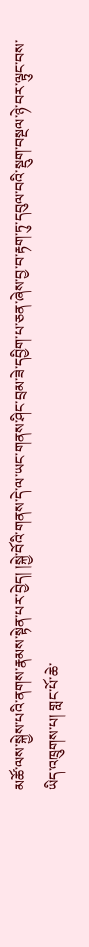མཚོ་ལས་སྐྱེས་པའི་ནགས་རྣམས་སྟེན་པར་བྱེད། །སྐྱེ་བོའི་གནས་དེ་ལ་ཡང་གནས་ཤིང་བྲམ་ཟེ་དབྱིག་པ་ཅན་ཞེས་བྱ་བ་རྟག་ཏུ་དབུལ་བའི་སྡུག་བསྔལ་ཉེ་བར་ལྟུང་བས་ཡིད་འཁྲུགས་པ། གླང་པོ་ཆེ་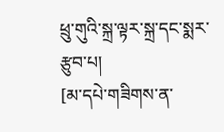ཕྲུ་གུའི་སྐྲ་ལྟར་སྐྲ་དང་སྨར་རྩུབ་པ།
[མ་དཔེ་གཟིགས་ན་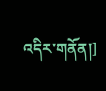འདིར་གནོན།]